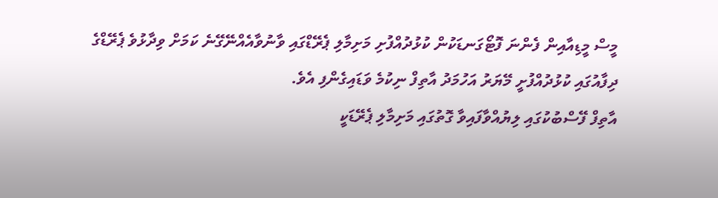މީސް މީޑިއާއިން ފެންނަ ފޮޓޯގަނޑަކުން ކުޅުދުއްފުށި މަށިމާލި ޕެރޭޑްގައި ވާނުވާއެއްނޭގޭނެ ކަމަށް ވިދާޅުވެ ޕެރޭޑްގެ ދިފާއުގައި ކުޅުދުއްފުށީ މޭޔަރު އަހުމަދު އާތިފް ނިކުމެ ވަޑައިގެންފި އެވެ.
އާތިފް ފޭސްބުކުގައި ލިޔުއްވާފައިވާ ގޮތުގައި މަށިމާލި ޕެރޭޑަކީ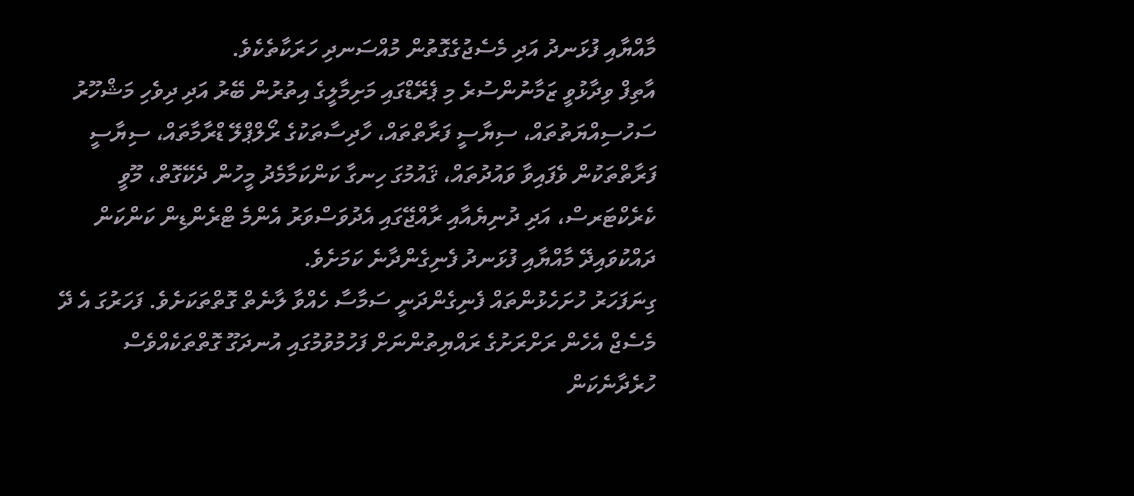މާއްޔާއި ފުޅަނދު އަދި މެސެޖުގެގޮތުން މުއްސަނދި ހަރަކާތެކެވެ.
އާތިފް ވިދާޅުވީ ޒަމާނުންސުރެ މި ޕެރޭޑްގައި މަށިމާލީގެ އިތުރުން ބޭރު އަދި ދިވެހި މަޝްހޫރު ސަހުސިއްޔަތުތައް، ސިޔާސީ ފަރާތްތައް، ހާދިސާތަކުގެ ރޯލްޕްލޭ ޑްރާމާތައް، ސިޔާސީ ފަރާތްތަކުން ވެފައިވާ ވައުދުތައް، ޤައުމުގަ ހިނގާ ކަންކަމާމެދު މީހުން ދެކޭގޮތް، މޫވީ ކެރެކްޓަރސް، އަދި ދުނިޔެއާއި ރާއްޖޭގައި އެދުވަސްވަރު އެންމެ ޓްރެންޑިން ކަންކަން ދައްކުވައިދޭ މާއްޔާއި ފުޅަނދު ފެނިގެންދާނެ ކަމަށެވެ.
ގިނަފަހަރު ހުށަހެޅުންތައް ފެނިގެންދަނީ ސަމާސާ ހެއްވާ ލާނެތް ގޮތްތަކަށެވެ. ފަހަރުގަ އެ ދޭ މެސެޖް އެހެން ރަށްރަށުގެ ރައްޔިތުންނަށް ފަހުމުވުމުގައި އުނދަގޫ ގޮތްތަކެއްވެސް ހުރެދާނެކަން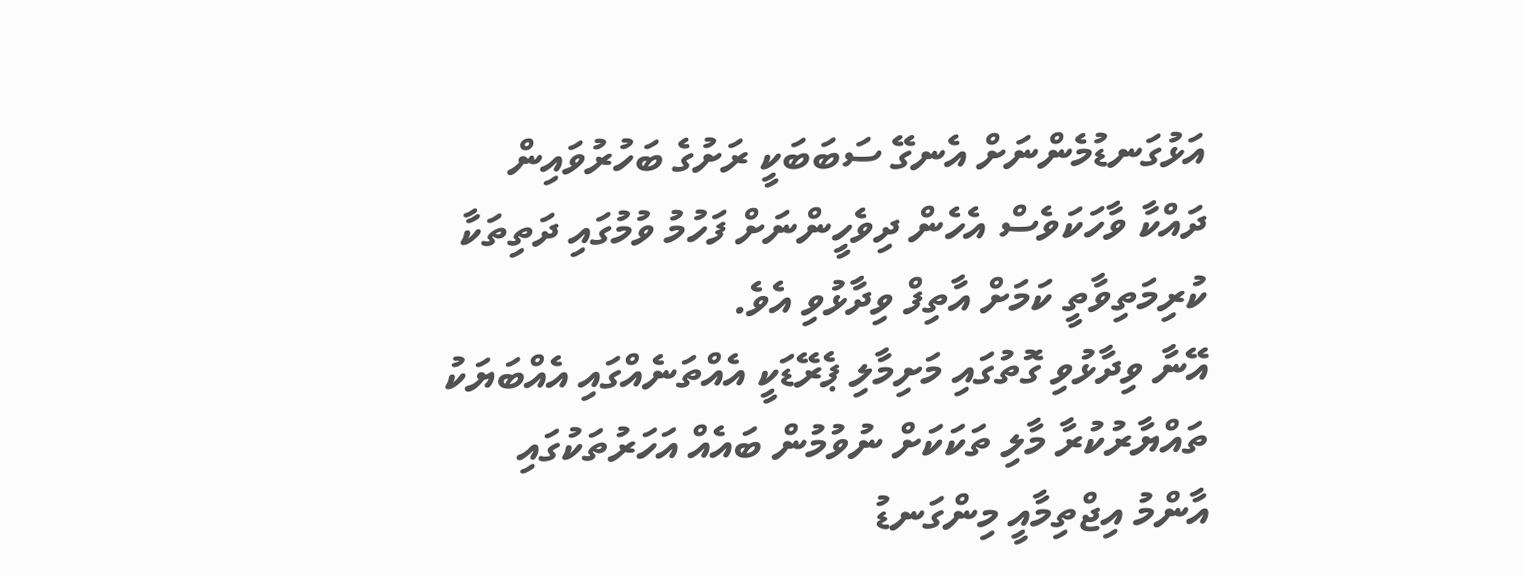އަޅުގަނޑުމެންނަށް އެނގޭ ސަބަބަކީ ރަށުގެ ބަހުރުވައިން ދައްކާ ވާހަކަވެސް އެހެން ދިވެހީންނަށް ފަހުމު ވުމުގައި ދަތިތަކާ ކުރިމަތިވާތީ ކަމަށް އާތިފް ވިދާޅުވި އެވެ.
އޭނާ ވިދާޅުވި ގޮތުގައި މަށިމާލި ޕެރޭޑަކީ އެއްތަނެއްގައި އެއްބަޔަކު ތައްޔާރުކުރާ މާލި ތަކަކަށް ނުވުމުން ބައެއް އަހަރުތަކުގައި އާންމު އިޖްތިމާއީ މިންގަނޑު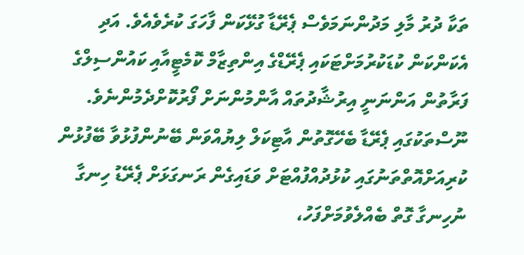ތަކާ ދުރު މާލި މަދުންނަމަވެސް ޕެރޭޑާ ގުޅޭކަން ފާހަގަ ކުރެވެއެވެ. އަދި އެކަންކަން ކުޑަކުރުމަށްޓަކައި ޕެރޭޑްގެ އިންތިޒާމް ކޮމެޓީއާއި ކައުންސިލްގެ ފަރާތުން އަންނަނީ އިރުޝާދުތައް އާންމުންނަށް ފޯރުކޮށްދެމުންނެވެ.
ނޫސްތަކުގައި ޕެރޭޑާ ބެހޭގޮތުން އާޓިކަލް ލިޔުއްވަން ބޭނުންފުޅުވާ ބޭފުޅުން ކުރިއަށްއޮތްތަނުގައި ކުޅުދުއްފުއްޓަށް ވަޑައިގެން ރަނގަޅަށް ޕެރޭޑު ހިނގާ ނުހިނގާ ގޮތް ބެއްލެވުމަށްފަހު،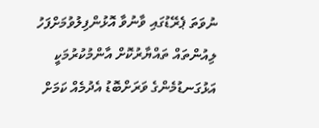ނުވަތަ ޕެރޭޑުގައި ވާނުވާ އޮޅުންފިލުވުމަށްފަހު ލިއުންތައް ތައްޔާރުކޮށް އާންމުކުރުމަކީ އަޅުގަނޑުމެންގެ ވަރަށްބޮޑު އެދުމެއް ކަމަށް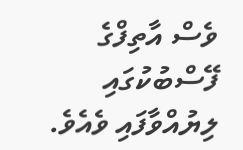ވެސް އާތިފްގެ ފޭސްބުކުގައި ލިޔުއްވާފައި ވެއެވެ.